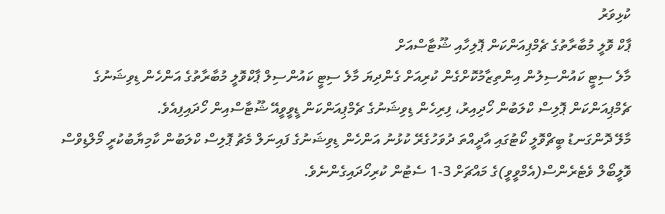ކުޅިވަރު
ޕާކް ވޮލީ މުބާރާތުގެ ޗެމްޕިއަންކަން ޕޮލިހާއި ޝޫޓާސްއަށް
މާލެ ސިޓީ ކައުންސިލުން އިންތިޒާމުކޮށްގެން ކުރިއަށް ގެންދިޔަ މާލެ ސިޓީ ކައުންސިލް ޕާކްވޮލީ މުބާރާތުގެ އަންހެން ޑިވިޝަނުގެ ޗެމްޕިއަންކަން ޕޮލިސް ކްލަބުން ހޯދިއިރު، ފިރިހެން ޑިވިޝަނުގެ ޗެމްޕިއަންކަން ޑީވީވީއޭ ޝޫޓާސްއިން ހޯދައިފިއެވެ.
މާލޭ ދޮންގަނޑު ބީޗްވޮލީ ކޯޓުގައި އާދީއްތަ ދުވަހުގެރޭ ކުޅުނު އަންހެން ޑިވިޝަނުގެ ފައިނަލް މެޗު ޕޮލިސް ކްލަބުން ކާމިޔާބުކުރީ މޯލްޑިވްސް ވޮލީބޯލް ވެޓެރެންސް(އެމްވީވީ)ގެ މައްޗަށް 3-1 ސެޓުން ކުރިހޯދައިގެންނެވެ.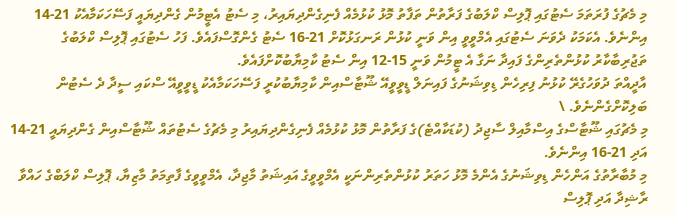މި މެޗުގެ ފުރަތަމަ ސެޓުގައި ޕޮލިސް ކްލަބުގެ ފަރާތުން ތަފާތު މޮޅު ކުޅުމެއް ފެނިގެންދިޔައިރު، މި ސެޓު އެޓީމުން ގެންދިޔައީ ފަސޭހަކަމާއެކު 21-14 އިންނެވެ. އެކަމަކު ދެވަނަ ސެޓުގައި އެމްވީވީ އިން ވަނީ ކުޅުން ރަނގަޅުކޮށް 21-16 ސެޓު ގެންގޮސްފައެވެ. ފަހު ސެޓުގައި ޕޮލިސް ކްލަބުގެ ތަޖުރިބާކާރު ކުޅުންތެރިންގެ ފައިދާ ނަގާ އެ ޓީމުން ވަނީ 15-12 އިން ސެޓު ކާމިޔާބުކޮށްފައެވެ.
އާދީއްތަ ދުވަހުގެރޭ ކުޅުނު ފިރިހެން ޑިވިޝަނުގެ ފައިނަލް ޑީވީވީއޭ ޝޫޓާސްއިން ކާމިޔާބުކުރީ ފަސޭހަކަމާއެކު ޑީވީވީއޭ ސްކައި ސީދާ ދެ ސެޓުން ބަލިކޮށްގެންނެވެ. \
މި މެޗުގައި ޝޫޓާސްގެ އިސްމާއިލް ސާޖިދު (ކުޑަކާއްޓެ)ގެ ފަރާތުން މޮޅު ކުޅުމެއް ފެނިގެންދިޔައިރު މި މެޗުގެ ސެޓުތައް ޝޫޓާސްއިން ގެންދިޔައީ 21-14 އަދި 21-16 އިންނެވެ.
މި މުބާރާތުގެ އަންހެން ޑިވިޝަނުގެ އެންމެ މޮޅު ހަތަރު ކުޅުންތެރިންނަކީ އެމްވީވީގެ އައިޝަތު މާޖިދާ، އެމްވީވީގެ ފާތިމަތު މާޒިޔާ، ޕޮލިސް ކްލަބްގެ ހައްވާ ރާޝިދާ އަދި ޕޮލިސް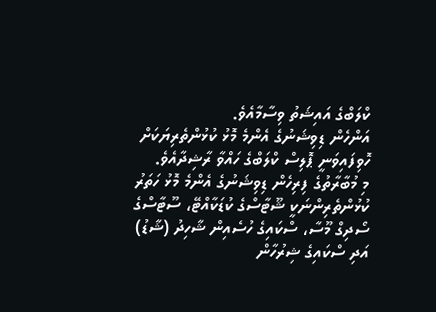ކްލަބްގެ އައިޝަތު ވިސާމާއެވެ.
އަންހެން ޑިވިޝަނުގެ އެންމެ މޮޅު ކުޅުންތެރިޔަކަށް ހޮވިފައިވަނީ ޕޮލިސް ކްލަބްގެ ހައްވާ ރާޝިދާއެވެ.
މި މުބާރާތުގެ ފިރިހެން ޑިވިޝަނުގެ އެންމެ މޮޅު ހަތަރު ކުޅުންތެރިންނަކީ ޝޫޓާސްގެ ކުޑަކާއްޓޭ، ސޫޓާސްގެ ސޯދިގް މޫސާ، ސްކައިގެ ހުސެއިން ޝާހިދު (ޝާޑު) އަދި ސްކައިގެ ޝިރުހާން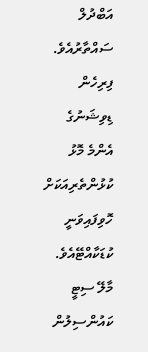އަބްދުލް ސައްތާރުއެވެ.
ފިރިހެން ޑިވިޝަނުގެ އެންމެ މޮޅު ކުޅުންތެރިއަކަށް ހޮވިފައިވަނީ ކުޑަކާއްޓޭއެވެ.
މާލޭ ސިޓީ ކައުންސިލުން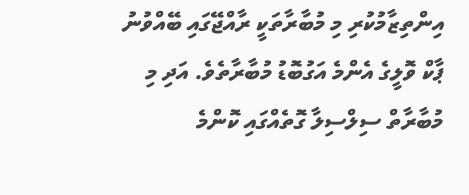އިންތިޒާމުކުރި މި މުބާރާތަކީ ރާއްޖޭގައި ބޭއްވުނު ޕާކް ވޮލީގެ އެންމެ އަގުބޮޑު މުބާރާތެވެ. އަދި މި މުބާރާތް ސިލްސިލާ ގޮތެއްގައި ކޮންމެ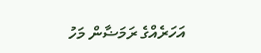އަހަރެއްގެ ރަމަޟާން މަހު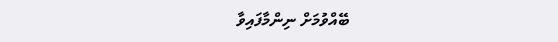ބޭއްވުމަށް ނިންމާފައިވާ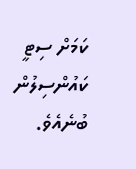ކަމަށް ސިޓީ ކައުންސިލުން ބުނެއެވެ.